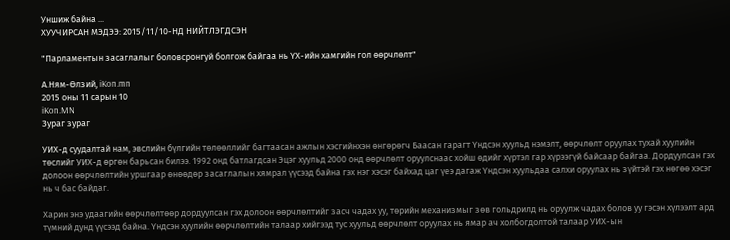Уншиж байна ...
ХУУЧИРСАН МЭДЭЭ: 2015/11/10-НД НИЙТЛЭГДСЭН

"Парламентын засаглалыг боловсронгуй болгож байгаа нь ҮХ-ийн хамгийн гол өөрчлөлт"

А.Ням-Өлзий, iKon.mn
2015 оны 11 сарын 10
iKon.MN
Зураг зураг

УИХ-д суудалтай нам, эвслийн бүлгийн төлөөллийг багтаасан ажлын хэсгийнхэн өнгөрөгч Баасан гарагт Үндсэн хуульд нэмэлт, өөрчлөлт оруулах тухай хуулийн төслийг УИХ-д өргөн барьсан билээ. 1992 онд батлагдсан Эцэг хуульд 2000 онд өөрчлөлт оруулснаас хойш өдийг хүртэл гар хүрээгүй байсаар байгаа. Дордуулсан гэх долоон өөрчлөлтийн уршгаар өнөөдөр засаглалын хямрал үүсээд байна гэх нэг хэсэг байхад цаг үеэ дагаж Үндсэн хуульдаа салхи оруулах нь зүйтэй гэх нөгөө хэсэг нь ч бас байдаг.

Харин энэ удаагийн өөрчлөлтөөр дордуулсан гэх долоон өөрчлөлтийг засч чадах уу, төрийн механизмыг зөв гольдрилд нь оруулж чадах болов уу гэсэн хүлээлт ард түмний дунд үүсээд байна. Үндсэн хуулийн өөрчлөлтийн талаар хийгээд тус хуульд өөрчлөлт оруулах нь ямар ач холбогдолтой талаар УИХ-ын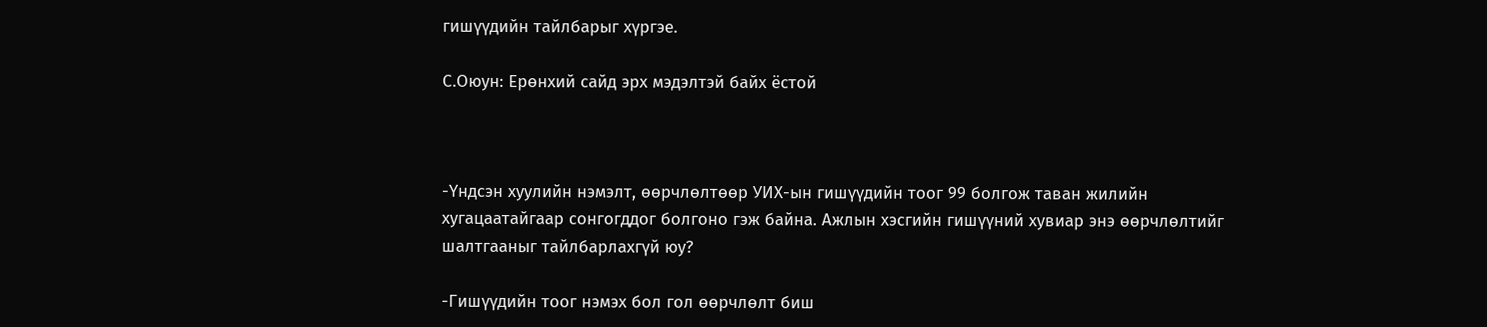гишүүдийн тайлбарыг хүргэе.

С.Оюун: Ерөнхий сайд эрх мэдэлтэй байх ёстой



-Үндсэн хуулийн нэмэлт, өөрчлөлтөөр УИХ-ын гишүүдийн тоог 99 болгож таван жилийн хугацаатайгаар сонгогддог болгоно гэж байна. Ажлын хэсгийн гишүүний хувиар энэ өөрчлөлтийг шалтгааныг тайлбарлахгүй юу?

-Гишүүдийн тоог нэмэх бол гол өөрчлөлт биш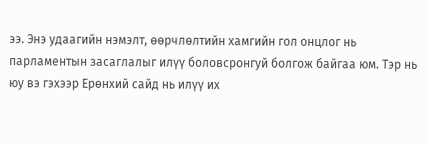ээ. Энэ удаагийн нэмэлт, өөрчлөлтийн хамгийн гол онцлог нь парламентын засаглалыг илүү боловсронгуй болгож байгаа юм. Тэр нь юу вэ гэхээр Ерөнхий сайд нь илүү их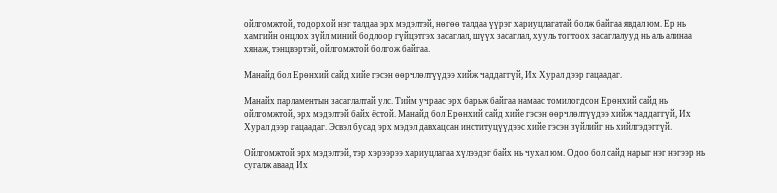ойлгомжтой, тодорхой нэг талдаа эрх мэдэлтэй, нөгөө талдаа үүрэг хариуцлагатай болж байгаа явдал юм. Ер нь хамгийн онцлох зүйл миний бодлоор гүйцэтгэх засаглал, шүүх засаглал, хууль тогтоох засаглалууд нь аль алинаа  хянаж, тэнцвэртэй, ойлгомжтой болгож байгаа.

Манайд бол Ерөнхий сайд хийе гэсэн өөрчлөлтүүдээ хийж чаддаггүй, Их Хурал дээр гацаадаг.

Манайх парламентын засаглалтай улс. Тийм учраас эрх барьж байгаа намаас томилогдсон Ерөнхий сайд нь ойлгомжтой, эрх мэдэлтэй байх ёстой. Манайд бол Ерөнхий сайд хийе гэсэн өөрчлөлтүүдээ хийж чаддаггүй, Их Хурал дээр гацаадаг. Эсвэл бусад эрх мэдэл давхацсан институцүүдээс хийе гэсэн зүйлийг нь хийлгэдэггүй.

Ойлгомжтой эрх мэдэлтэй, тэр хэрээрээ хариуцлагаа хүлээдэг байх нь чухал юм. Одоо бол сайд нарыг нэг нэгээр нь сугалж аваад Их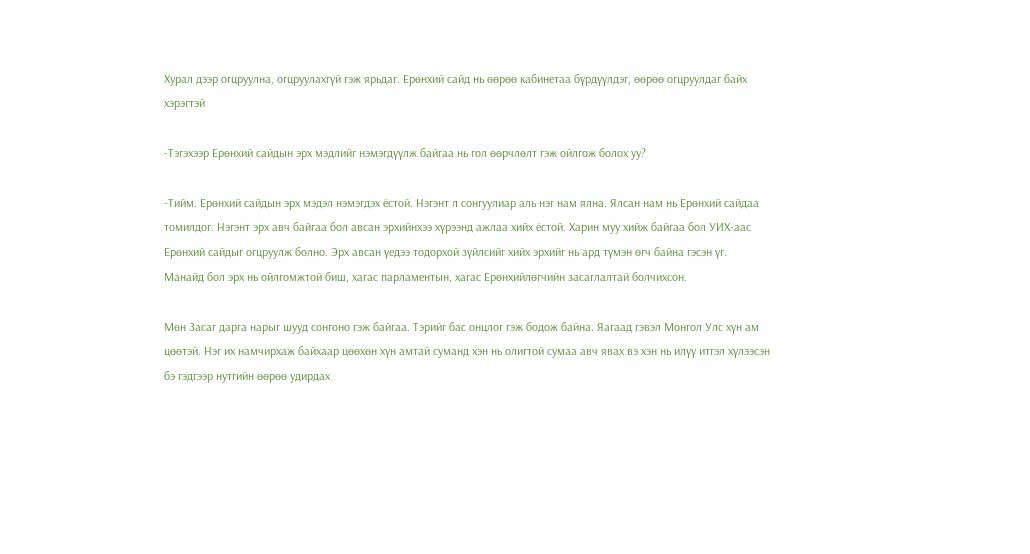Хурал дээр огцруулна, огцруулахгүй гэж ярьдаг. Ерөнхий сайд нь өөрөө кабинетаа бүрдүүлдэг, өөрөө огцруулдаг байх хэрэгтэй

-Тэгэхээр Ерөнхий сайдын эрх мэдлийг нэмэгдүүлж байгаа нь гол өөрчлөлт гэж ойлгож болох уу?

-Тийм. Ерөнхий сайдын эрх мэдэл нэмэгдэх ёстой. Нэгэнт л сонгуулиар аль нэг нам ялна. Ялсан нам нь Ерөнхий сайдаа томилдог. Нэгэнт эрх авч байгаа бол авсан эрхийнхээ хүрээнд ажлаа хийх ёстой. Харин муу хийж байгаа бол УИХ-аас Ерөнхий сайдыг огцруулж болно. Эрх авсан үедээ тодорхой зүйлсийг хийх эрхийг нь ард түмэн өгч байна гэсэн үг.
Манайд бол эрх нь ойлгомжтой биш, хагас парламентын, хагас Ерөнхийлөгчийн засаглалтай болчихсон.

Мөн Засаг дарга нарыг шууд сонгоно гэж байгаа. Тэрийг бас онцлог гэж бодож байна. Яагаад гэвэл Монгол Улс хүн ам цөөтэй. Нэг их намчирхаж байхаар цөөхөн хүн амтай суманд хэн нь олигтой сумаа авч явах вэ хэн нь илүү итгэл хүлээсэн бэ гэдгээр нутгийн өөрөө удирдах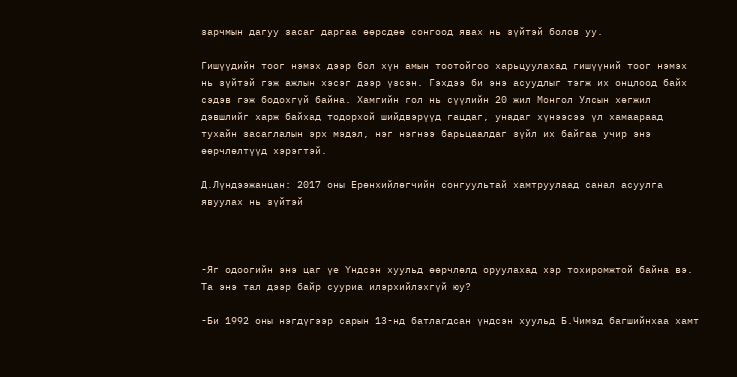зарчмын дагуу засаг даргаа өөрсдөө сонгоод явах нь зүйтэй болов уу.

Гишүүдийн тоог нэмэх дээр бол хүн амын тоотойгоо харьцуулахад гишүүний тоог нэмэх нь зүйтэй гэж ажлын хэсэг дээр үзсэн. Гэхдээ би энэ асуудлыг тэгж их онцлоод байх сэдэв гэж бодохгүй байна. Хамгийн гол нь сүүлийн 20 жил Монгол Улсын хөгжил дэвшлийг харж байхад тодорхой шийдвэрүүд гацдаг, унадаг хүнээсээ үл хамаараад тухайн засаглалын эрх мэдэл, нэг нэгнээ барьцаалдаг зүйл их байгаа учир энэ өөрчлөлтүүд хэрэгтэй.

Д.Лүндээжанцан: 2017 оны Ерөнхийлөгчийн сонгуультай хамтруулаад санал асуулга явуулах нь зүйтэй



-Яг одоогийн энэ цаг үе Үндсэн хуульд өөрчлөлд оруулахад хэр тохиромжтой байна вэ. Та энэ тал дээр байр сууриа илэрхийлэхгүй юу?

-Би 1992 оны нэгдүгээр сарын 13-нд батлагдсан үндсэн хуульд Б.Чимэд багшийнхаа хамт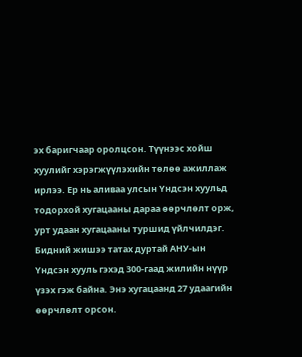эх баригчаар оролцсон. Түүнээс хойш хуулийг хэрэгжүүлэхийн төлөө ажиллаж ирлээ. Ер нь аливаа улсын Үндсэн хуульд тодорхой хугацааны дараа өөрчлөлт орж, урт удаан хугацааны туршид үйлчилдэг. Бидний жишээ татах дуртай АНУ-ын Үндсэн хууль гэхэд 300-гаад жилийн нүүр үзэх гэж байна. Энэ хугацаанд 27 удаагийн өөрчлөлт орсон.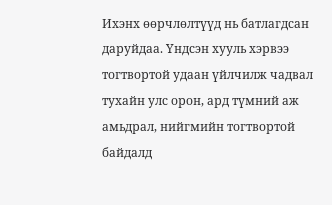Ихэнх өөрчлөлтүүд нь батлагдсан даруйдаа. Үндсэн хууль хэрвээ тогтвортой удаан үйлчилж чадвал тухайн улс орон, ард түмний аж амьдрал, нийгмийн тогтвортой байдалд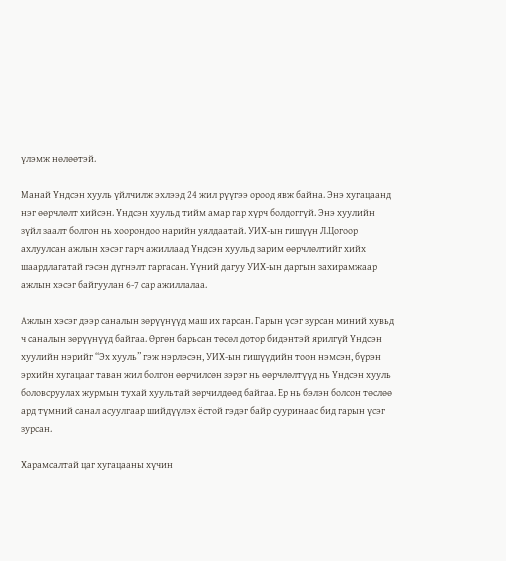үлэмж нөлөөтэй.

Манай Үндсэн хууль үйлчилж эхлээд 24 жил рүүгээ ороод явж байна. Энэ хугацаанд нэг өөрчлөлт хийсэн. Үндсэн хуульд тийм амар гар хүрч болдоггүй. Энэ хуулийн зүйл заалт болгон нь хоорондоо нарийн уялдаатай. УИХ-ын гишүүн Л.Цогоор ахлуулсан ажлын хэсэг гарч ажиллаад Үндсэн хуульд зарим өөрчлөлтийг хийх шаардлагатай гэсэн дүгнэлт гаргасан. Үүний дагуу УИХ-ын даргын захирамжаар ажлын хэсэг байгуулан 6-7 сар ажиллалаа.

Ажлын хэсэг дээр саналын зөрүүнүүд маш их гарсан. Гарын үсэг зурсан миний хувьд ч саналын зөрүүнүүд байгаа. Өргөн барьсан төсөл дотор бидэнтэй ярилгүй Үндсэн хуулийн нэрийг “Эх хууль” гэж нэрлэсэн, УИХ-ын гишүүдийн тоон нэмсэн, бүрэн эрхийн хугацааг таван жил болгон өөрчилсөн зэрэг нь өөрчлөлтүүд нь Үндсэн хууль боловсруулах журмын тухай хуультай зөрчилдөөд байгаа. Ер нь бэлэн болсон төслөө ард түмний санал асуулгаар шийдүүлэх ёстой гэдэг байр сууринаас бид гарын үсэг зурсан.

Харамсалтай цаг хугацааны хүчин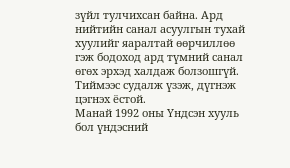зүйл тулчихсан байна. Ард нийтийн санал асуулгын тухай хуулийг яаралтай өөрчиллөө гэж бодоход ард түмний санал өгөх эрхэд халдаж болзошгүй. Тиймээс судалж үзэж, дүгнэж цэгнэх ёстой.
Манай 1992 оны Үндсэн хууль бол үндэсний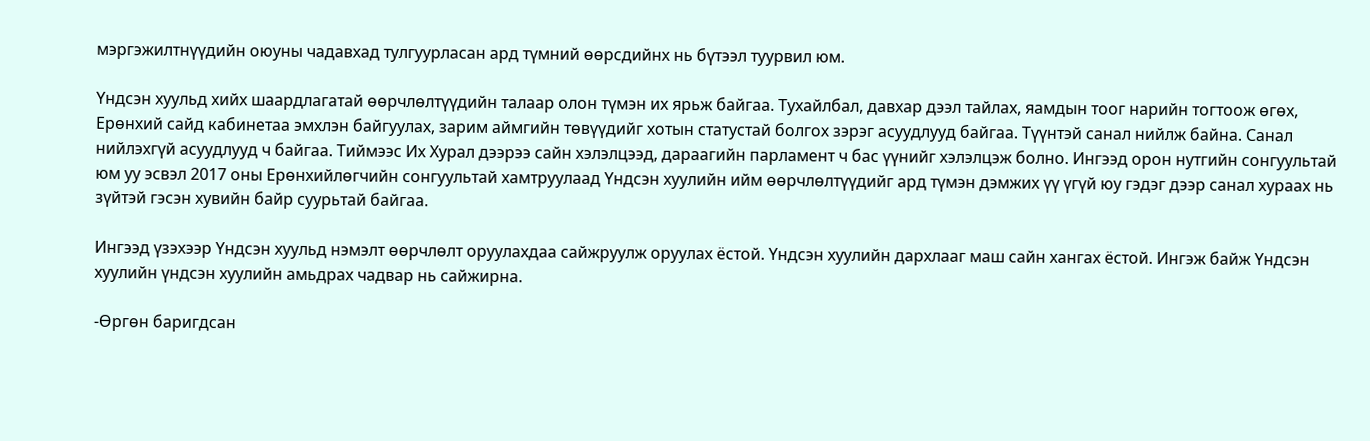мэргэжилтнүүдийн оюуны чадавхад тулгуурласан ард түмний өөрсдийнх нь бүтээл туурвил юм.

Үндсэн хуульд хийх шаардлагатай өөрчлөлтүүдийн талаар олон түмэн их ярьж байгаа. Тухайлбал, давхар дээл тайлах, яамдын тоог нарийн тогтоож өгөх, Ерөнхий сайд кабинетаа эмхлэн байгуулах, зарим аймгийн төвүүдийг хотын статустай болгох зэрэг асуудлууд байгаа. Түүнтэй санал нийлж байна. Санал нийлэхгүй асуудлууд ч байгаа. Тиймээс Их Хурал дээрээ сайн хэлэлцээд, дараагийн парламент ч бас үүнийг хэлэлцэж болно. Ингээд орон нутгийн сонгуультай юм уу эсвэл 2017 оны Ерөнхийлөгчийн сонгуультай хамтруулаад Үндсэн хуулийн ийм өөрчлөлтүүдийг ард түмэн дэмжих үү үгүй юу гэдэг дээр санал хураах нь зүйтэй гэсэн хувийн байр суурьтай байгаа.

Ингээд үзэхээр Үндсэн хуульд нэмэлт өөрчлөлт оруулахдаа сайжруулж оруулах ёстой. Үндсэн хуулийн дархлааг маш сайн хангах ёстой. Ингэж байж Үндсэн хуулийн үндсэн хуулийн амьдрах чадвар нь сайжирна.

-Өргөн баригдсан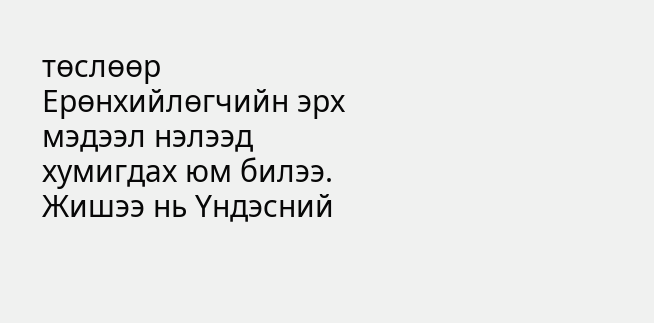төслөөр Ерөнхийлөгчийн эрх мэдээл нэлээд хумигдах юм билээ. Жишээ нь Үндэсний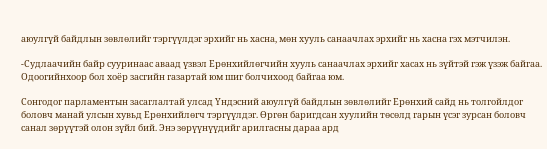аюулгүй байдлын зөвлөлийг тэргүүлдэг эрхийг нь хасна, мөн хууль санаачлах эрхийг нь хасна гэх мэтчилэн.

-Судлаачийн байр сууринаас аваад үзвэл Ерөнхийлөгчийн хууль санаачлах эрхийг хасах нь зүйтэй гэж үзэж байгаа. Одоогийнхоор бол хоёр засгийн газартай юм шиг болчихоод байгаа юм.

Сонгодог парламентын засаглалтай улсад Үндэсний аюулгүй байдлын зөвлөлийг Ерөнхий сайд нь толгойлдог боловч манай улсын хувьд Ерөнхийлөгч тэргүүлдэг. Өргөн баригдсан хуулийн төсөлд гарын үсэг зурсан боловч санал зөрүүтэй олон зүйл бий. Энэ зөрүүнүүдийг арилгасны дараа ард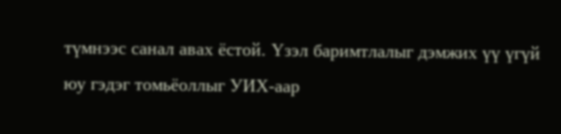түмнээс санал авах ёстой. Үзэл баримтлалыг дэмжих үү үгүй юу гэдэг томьёоллыг УИХ-аар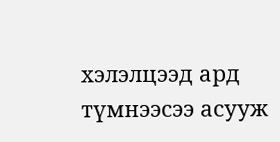хэлэлцээд ард түмнээсээ асууж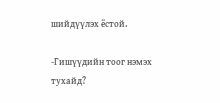шийдүүлэх ёстой.

-Гишүүдийн тоог нэмэх тухайд?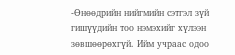-Өнөөдрийн нийгмийн сэтгэл зүй гишүүдийн тоо нэмэхийг хүлээн зөвшөөрөхгүй. Ийм учраас одоо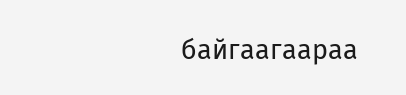байгаагаараа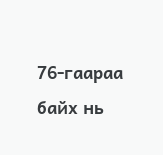76-гаараа байх нь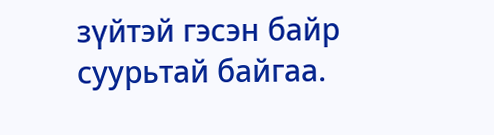зүйтэй гэсэн байр суурьтай байгаа.